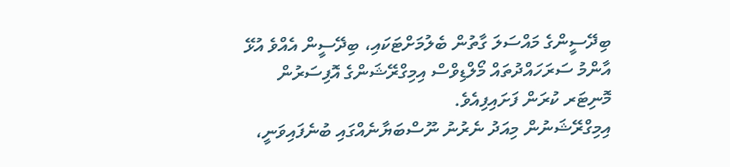ބިދޭސީންގެ މައްސަލަ ގާތުން ބެލުމަށްޓަކައި، ބިދޭސީން އެއްވެ އުޅޭ އާންމު ސަރަހައްދުތައް މޯލްޑިވްސް އިމިގްރޭޝަންގެ އޮފިސަރުން މޮނިޓަރ ކުރަން ފަށައިފިއެވެ.
އިމިގްރޭޝަނުން މިއަދު ނެރުނު ނޫސްބަޔާނެއްގައި ބުނެފައިވަނީ،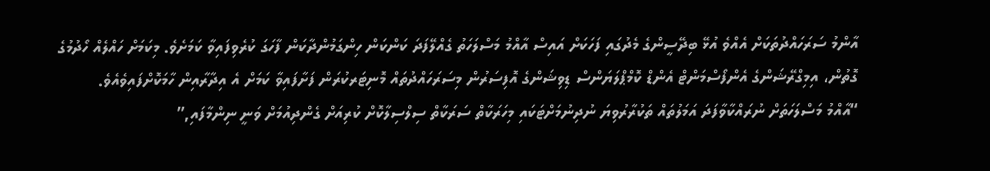އާންމު ސަރަހައްދުތަކަށް އެއްވެ އުޅޭ ބިދޭސީންގެ މެދުގައި ފަހަކަށް އައިސް އާއްމު މަސްލަހަތު ގެއްލޭފަދަ ކަންކަން ހިންގަމުންދާކަން ފާހަގަ ކުރެވިފައިވާ ކަމަށެވެ. މިކަމަށް ހައްލެއް ހޯދުމުގެ ގޮތުން، އިމިގްރޭޝަންގެ އެންފޯސްމަންޓް އެންޑް ކޮމްޕްލަޔަންސް ޑިވިޝަންގެ އޮފިސަރުން މިސަރަހައްދުތައް މޮނިޓަރކުރަން ފަށާފައިވާ ކަމަށް އެ އިދާރާއިން ހާމަކޮށްފައިވެއެވެ.
“އާއްމު މަސްލަހަތަށް ނުރައްކާވާފަދަ އަމަލުތައް ތަކުރާރުވިޔަ ނުދިނުމަށްޓަކައި މިހަރަކާތް ސަރަކާތް ސިލްސިލާކޮށް ކުރިއަށް ގެންދިއުމަށް ވަނީ ނިންމާފައި,”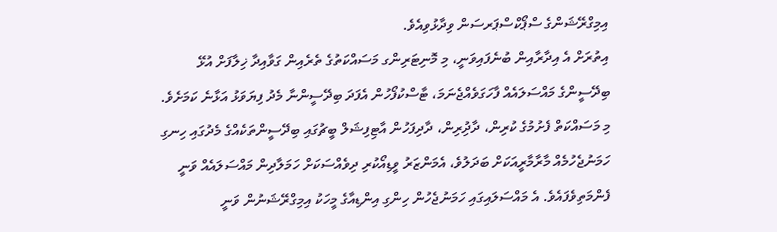އިމިގްރޭޝަންގެ ސްޕޯކްސްޕަރސަން ވިދާޅުވިއެވެ.
އިތުރަށް އެ އިދާރާއިން ބުނެފައިވަނީ، މި މޮނިޓަރިންގ މަސައްކަތުގެ ތެރެއިން ގަވާއިދާ ޚިލާފަށް އުޅޭ ބިދޭސީންގެ މައްސަލައެއް ފާހަގަވެއްޖެނަމަ، ޓާސްކުފޯހުން އެފަދަ ބިދޭސީންނާ މެދު ފިޔަވަޅު އަޅާނެ ކަމަށެވެ.
މި މަސައްކަތް ފެށުމުގެ ކުރިން، ދާދިުރިން، ދާދިފަހުން އާޓިފިޝަލް ބީޗުގައި ބިދޭސީންތަކެއްގެ މެދުގައި ހިނގި ހަމަނުޖެހުމެއް މާރާމާރީއަކަށް ބަދަލުވެ، އެމަންޒަރު ވީޑިއޯކުރި ދިވެއްސަކަށް ހަމަލާދިން މައްސަލައެއް ވަނީ ފެންމަތިވެފައެވެ. އެ މައްސަލައިގައި ހަމަނުޖެހުން ހިންގި އިންޑިއާގެ މީހަކު އިމިގްރޭޝަނުން ވަނީ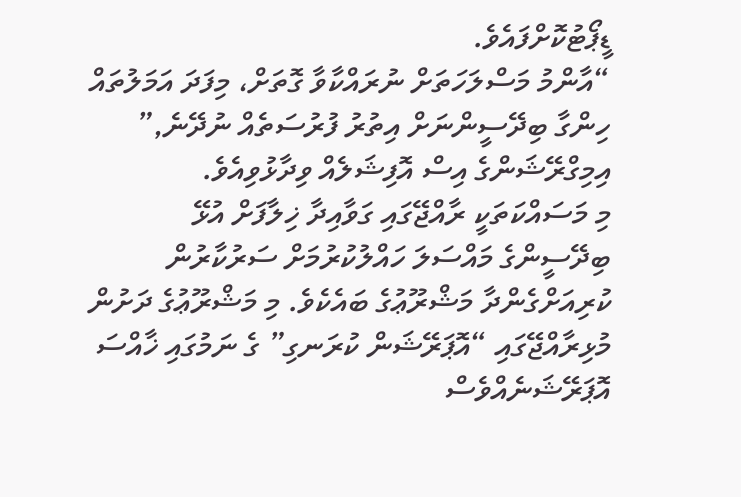ޑީޕޯޓުކޮށްފައެވެ.
“އާންމު މަސްލަހަތަށް ނުރައްކާވާ ގޮތަށް، މިފަދަ އަމަލުތައް ހިންގާ ބިދޭސީންނަށް އިތުރު ފުރުސަތެއް ނުދޭނެ,” އިމިގްރޭޝަންގެ އިސް އޮފިޝަލެއް ވިދާޅުވިއެވެ.
މި މަސައްކަތަކީ ރާއްޖޭގައި ގަވާއިދާ ޚިލާފަށް އުޅޭ ބިދޭސީންގެ މައްސަލަ ހައްލުކުރުމަށް ސަރުކާރުން ކުރިއަށްގެންދާ މަޝްރޫޢުގެ ބައެކެވެ. މި މަޝްރޫޢުގެ ދަށުން މުޅިރާއްޖޭގައި “އޮޕަރޭޝަން ކުރަނގި” ގެ ނަމުގައި ޚާއްސަ އޮޕަރޭޝަނެއްވެސް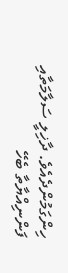ހިންގަމުންދެއެވެ. ދާޚިލީ ސަލާމަތާއި ފަންނިއްޔާތާ ބެހޭ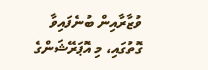ވުޒާރާއިން ބުނެފައިވާ ގޮތުގައި، މި އޮޕަރޭޝަންގެ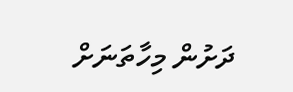ދަށުން މިހާތަނަށް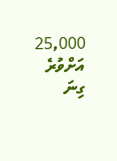25,000 އަށްވުރެ ގިނަ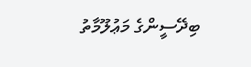ބިދޭސީންގެ މަޢުލޫމާތު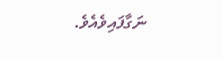ނަގާފައިވެއެވެ.